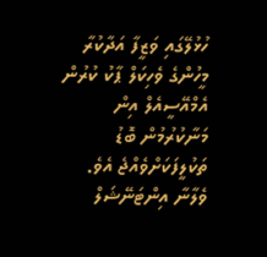ހުޅުލޭގައި ވަޒީފާ އަދާކުރާ މީހުންގެ ވެހިކަލް ޕާކު ކުރުން އެމްއޭސީއެލް އިން މަނާކުރުމުން ބޮޑު ތަކުލީފަކަށްވެއްޖެ އެވެ.
ވެލާނާ އިންޓަނޭޝަލް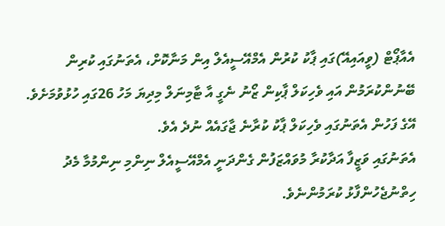އެއާޕޯޓް (ވީއައިއޭ)ގައި ޕާކު ކުރުން އެމްއޭސީއެލް އިން މަނާކޮށް، އެތަނުގައި ކުރިން ބޭނުންކުރަމުން އައި ވެހިކަލް ޕާކިން ޒޯނު ނެގީ އާ ޓާމިނަލް މިދިޔަ މަހު 26ގައި ހުޅުވުމަށެވެ. އޭގެ ފަހުން އެތަނުގައި ވެހިކަލް ޕާކު ކުރާނެ ޖާގައެއް ނުދެ އެވެ.
އެތަނުގައި ވަޒީފާ އަދާކުރާ މުވައްޒަފުން ގެންދަނީ އެމްއޭސީއެލް ނިންމި ނިންމުމާ މެދު ހިތްނުޖެހުންފާޅު ކުރަމުންނެވެ.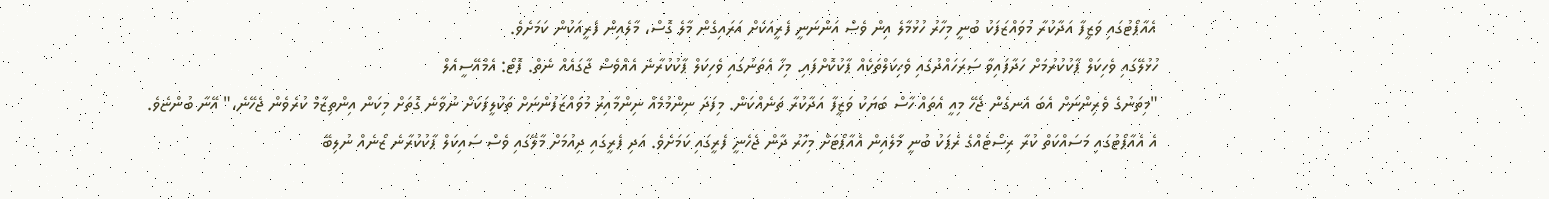އެއާޕޯޓުގައި ވަޒީފާ އަދާކުރާ މުވައްޒަފަކު ބުނީ މިހާރު ހުޅުމާލެ އިން ވެސް އަންނަނީ ފެރީއަކަށް އަރައިގެން މާލެ ގޮސް، މާލެއިން ފެރީއަކުން ކަމަށެވެ.
ހުޅުލޭގައި ވެހިކަލް ޕާކުކުރުމަށް ހަދާފައިވާ ސަރަހައްދުގައި ވެހިކަލްތަކެއް ޕާކުކޮށްފައި. މިހާ އެތަނުގައި ވެހިކަލް ޕާކުކުރާނެ އެއްވެސް ޖާގައެއް ނެތް. ފޮޓޯ: އެމްއޭސީއެލް
"މިތަނުގެ ވެރިންނަށް އެބަ އެނގެން ޖެހޭ މިއީ އެތައް ހާސް ބަޔަކު ވަޒީފާ އަދާކުރާ ތަނެއްކަން. މިފަދަ ނިންމުމެއް ނިންމާއިރު މުވައްޒަފުންނަށް ތަކުލީފަކަށް ނުވާނެ ގޮތަށް މިކަން އިންތިޒާމް ކުރެވެން ޖެހޭނެ،" އޭނާ ބުންޏެވެ.
އެ އެއާޕޯޓުގައި މަސައްކަތް ކުރާ ރިސޯޓެއްގެ ރެޕަކު ބުނީ މާލެއިން އެއާޕޯޓަށް މިހާރު ދާން ޖެހެނީ ފެރީގައި ކަމަށެވެ. އަދި ފެރީގައި ދިއުމަށް މާލޭގައި ވެސް ސައިކަލް ޕާކުކުރާނެ ޒޯނެއް ނުލިބޭ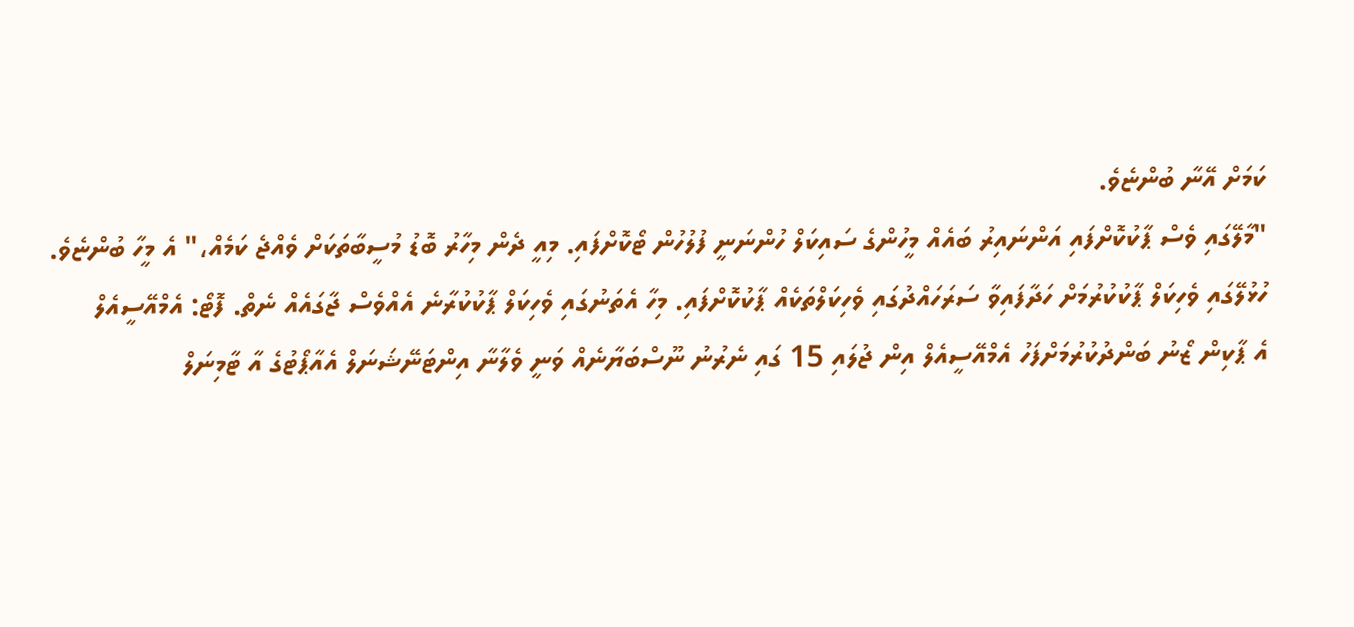ކަމަށް އޭނާ ބުންޏެވެ.
"މާލޭގައި ވެސް ޕާކުކޮށްފައި އަންނައިރު ބައެއް މީހުންގެ ސައިކަލް ހުންނަނީ ފުލުހުން ޓޯކޮށްފައި. މިއީ ދެން މިހާރު ބޮޑު މުސީބާތަކަށް ވެއްޖެ ކަމެއް،" އެ މީހާ ބުންޏެވެ.
ހުޅުލޭގައި ވެހިކަލް ޕާކުކުރުމަށް ހަދާފައިވާ ސަރަހައްދުގައި ވެހިކަލްތަކެއް ޕާކުކޮށްފައި. މިހާ އެތަނުގައި ވެހިކަލް ޕާކުކުރާނެ އެއްވެސް ޖާގައެއް ނެތް. ފޮޓޯ: އެމްއޭސީއެލް
އެ ޕާކިން ޒޯނު ބަންދުކުރުމަށްފަހު އެމްއޭސީއެލް އިން ޖުލައި 15 ގައި ނެރުނު ނޫސްބަޔާނެއް ވަނީ ވެލާނާ އިންޓަނޭޝަނަލް އެއާޕޯޓުގެ އާ ޓާމިނަލް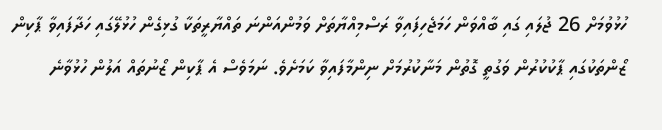ހުޅުވުމަށް 26 ޖުލައި ގައި ބާއްވަން ހަމަޖެހިފައިވާ ރަސްމިއްޔާތަށް ވަމުންއަންނަ ތައްޔާރީތަކާ ގުޅިގެން ހުޅުލޭގައި ހަދާފައިވާ ޕާކިން ޒޯންތަކުގައި ޕާކުކުރުން ވަގުތީ ގޮތުން މަނާކުރުމަށް ނިންމާފައިވާ ކަމަށެވެ. ނަމަވެސް އެ ޕާކިން ޒޯނުތައް އަލުން ހުޅުވާނެ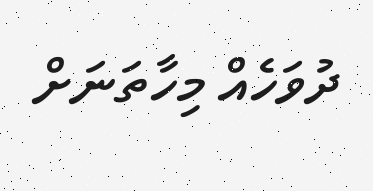ދުވަހެއް މިހާތަނަށް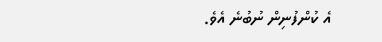އެ ކުންފުނިން ނުބުނެ އެވެ.